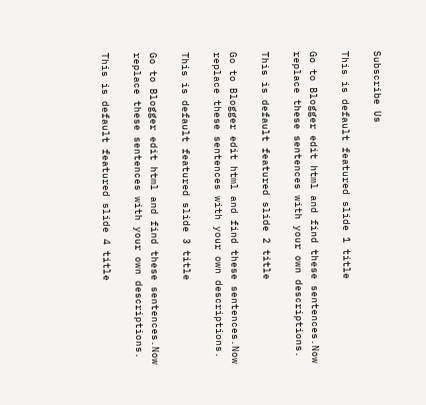Subscribe Us

This is default featured slide 1 title

Go to Blogger edit html and find these sentences.Now replace these sentences with your own descriptions.

This is default featured slide 2 title

Go to Blogger edit html and find these sentences.Now replace these sentences with your own descriptions.

This is default featured slide 3 title

Go to Blogger edit html and find these sentences.Now replace these sentences with your own descriptions.

This is default featured slide 4 title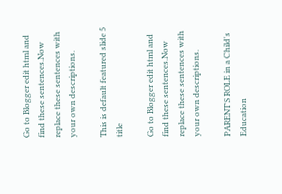Go to Blogger edit html and find these sentences.Now replace these sentences with your own descriptions.

This is default featured slide 5 title

Go to Blogger edit html and find these sentences.Now replace these sentences with your own descriptions.

PARENT'S ROLE in a Child's Education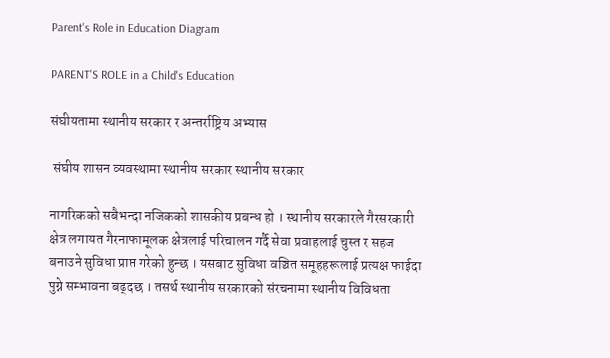Parent's Role in Education Diagram

PARENT'S ROLE in a Child's Education

संघीयतामा स्थानीय सरकार र अन्तर्राष्ट्रिय अभ्यास

 संघीय शासन व्यवस्थामा स्थानीय सरकार स्थानीय सरकार

नागरिकको सबैभन्दा नजिकको शासकीय प्रबन्ध हो । स्थानीय सरकारले गैरसरकारी क्षेत्र लगायत गैरनाफामूलक क्षेत्रलाई परिचालन गर्दै सेवा प्रवाहलाई चुस्त र सहज बनाउने सुविधा प्राप्त गरेको हुन्छ । यसबाट सुविधा वञ्चित समूहहरूलाई प्रत्यक्ष फाईदा पुग्ने सम्भावना बढ्दछ । तसर्थ स्थानीय सरकारको संरचनामा स्थानीय विविधता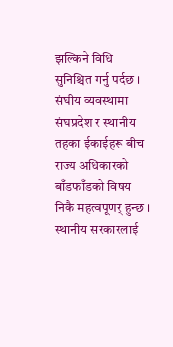झल्किने विधि सुनिश्चित गर्नु पर्दछ । संघीय व्यवस्थामा संघप्रदेश र स्थानीय तहका ईकाईहरू बीच राज्य अधिकारको बाँडफाँडको विषय निकै महत्वपूणर् हुन्छ । स्थानीय सरकारलाई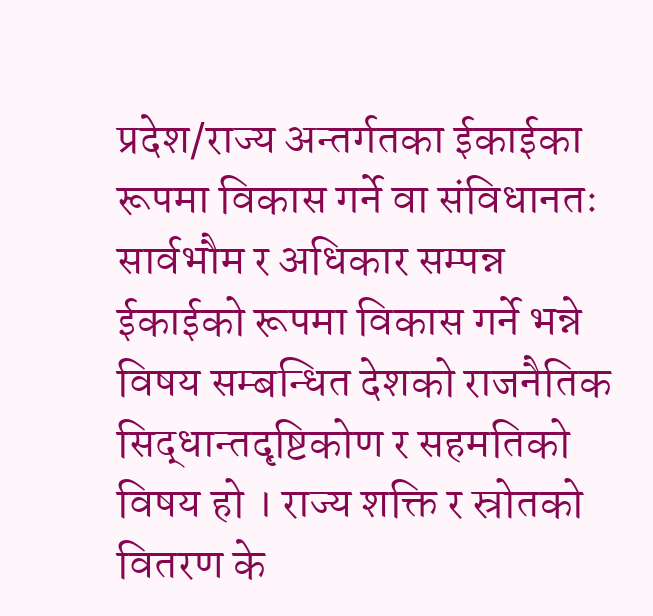प्रदेश/राज्य अन्तर्गतका ईकाईका रूपमा विकास गर्ने वा संविधानतः सार्वभौम र अधिकार सम्पन्न ईकाईको रूपमा विकास गर्ने भन्ने विषय सम्बन्धित देशको राजनैतिक सिद्धान्तदृष्टिकोण र सहमतिको विषय हो । राज्य शक्ति र स्रोतको वितरण के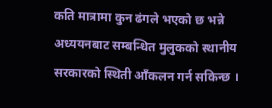कति मात्रामा कुन ढंगले भएको छ भन्ने अध्ययनबाट सम्बन्धित मुलुकको स्थानीय सरकारको स्थिती आँकलन गर्न सकिन्छ ।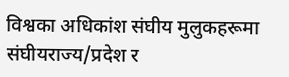विश्वका अधिकांश संघीय मुलुकहरूमा संघीयराज्य/प्रदेश र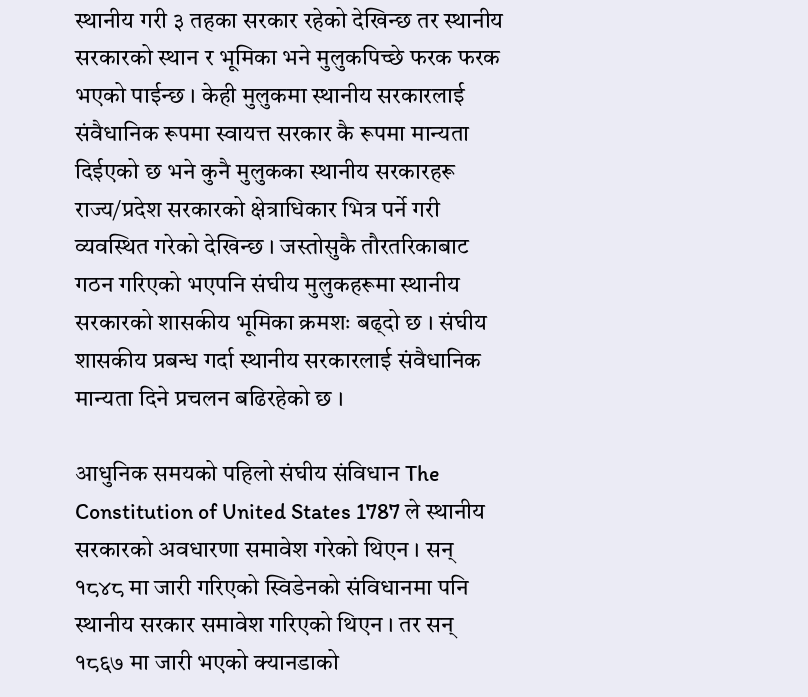स्थानीय गरी ३ तहका सरकार रहेको देखिन्छ तर स्थानीय सरकारको स्थान र भूमिका भने मुलुकपिच्छे फरक फरक भएको पाईन्छ । केही मुलुकमा स्थानीय सरकारलाई संवैधानिक रूपमा स्वायत्त सरकार कै रूपमा मान्यता दिईएको छ भने कुनै मुलुकका स्थानीय सरकारहरू राज्य/प्रदेश सरकारको क्षेत्राधिकार भित्र पर्ने गरी व्यवस्थित गरेको देखिन्छ । जस्तोसुकै तौरतरिकाबाट गठन गरिएको भएपनि संघीय मुलुकहरूमा स्थानीय सरकारको शासकीय भूमिका क्रमशः बढ्दो छ । संघीय शासकीय प्रबन्ध गर्दा स्थानीय सरकारलाई संवैधानिक मान्यता दिने प्रचलन बढिरहेको छ ।

आधुनिक समयको पहिलो संघीय संविधान The Constitution of United States 1787 ले स्थानीय सरकारको अवधारणा समावेश गरेको थिएन । सन् १८४८ मा जारी गरिएको स्विडेनको संविधानमा पनि स्थानीय सरकार समावेश गरिएको थिएन । तर सन् १८६७ मा जारी भएको क्यानडाको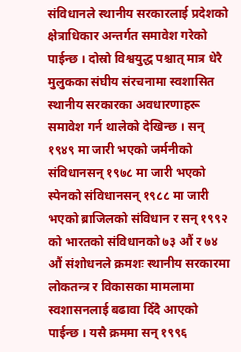संविधानले स्थानीय सरकारलाई प्रदेशको क्षेत्राधिकार अन्तर्गत समावेश गरेको पाईन्छ । दोस्रो विश्वयुद्ध पश्चात् मात्र धेरै मुलुकका संघीय संरचनामा स्वशासित स्थानीय सरकारका अवधारणाहरू समावेश गर्न थालेको देखिन्छ । सन् १९४९ मा जारी भएको जर्मनीको संविधानसन् १९७८ मा जारी भएको स्पेनको संविधानसन् १९८८ मा जारी भएको ब्राजिलको संविधान र सन् १९९२ को भारतको संविधानको ७३ औं र ७४ औं संशोधनले क्रमशः स्थानीय सरकारमा लोकतन्त्र र विकासका मामलामा स्वशासनलाई बढावा दिँदै आएको पाईन्छ । यसै क्रममा सन् १९९६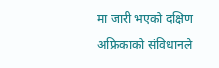मा जारी भएको दक्षिण अफ्रिकाको संविधानले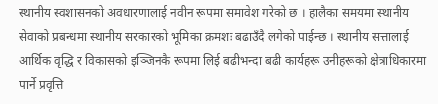स्थानीय स्वशासनको अवधारणालाई नवीन रूपमा समावेश गरेको छ । हालैका समयमा स्थानीय सेवाको प्रबन्धमा स्थानीय सरकारको भूमिका क्रमशः बढाउँदै लगेको पाईन्छ । स्थानीय सत्तालाई आर्थिक वृद्धि र विकासको इञ्जिनकै रूपमा लिई बढीभन्दा बढी कार्यहरू उनीहरूको क्षेत्राधिकारमा पार्ने प्रवृत्ति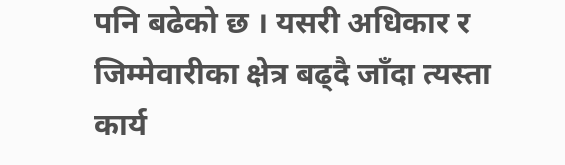पनि बढेको छ । यसरी अधिकार र जिम्मेवारीका क्षेत्र बढ्दै जाँदा त्यस्ता कार्य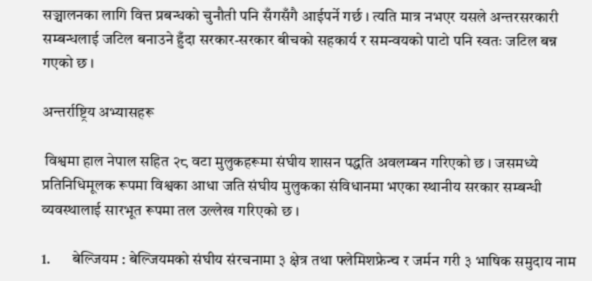सञ्चालनका लागि वित्त प्रबन्धको चुनौती पनि सँगसँगै आईपर्ने गर्छ । त्यति मात्र नभएर यसले अन्तरसरकारी सम्बन्धलाई जटिल बनाउने हुँदा सरकार-सरकार बीचको सहकार्य र समन्वयको पाटो पनि स्वतः जटिल बन्न गएको छ ।

अन्तर्राष्ट्रिय अभ्यासहरू

 विश्वमा हाल नेपाल सहित २८ वटा मुलुकहरूमा संघीय शासन पद्धति अवलम्बन गरिएको छ । जसमध्ये प्रतिनिधिमूलक रूपमा विश्वका आधा जति संघीय मुलुकका संविधानमा भएका स्थानीय सरकार सम्बन्धी व्यवस्थालाई सारभूत रूपमा तल उल्लेख गरिएको छ ।

1.       बेल्जियम : बेल्जियमको संघीय संरचनामा ३ क्षेत्र तथा फ्लेमिशफ्रेन्च र जर्मन गरी ३ भाषिक समुदाय नाम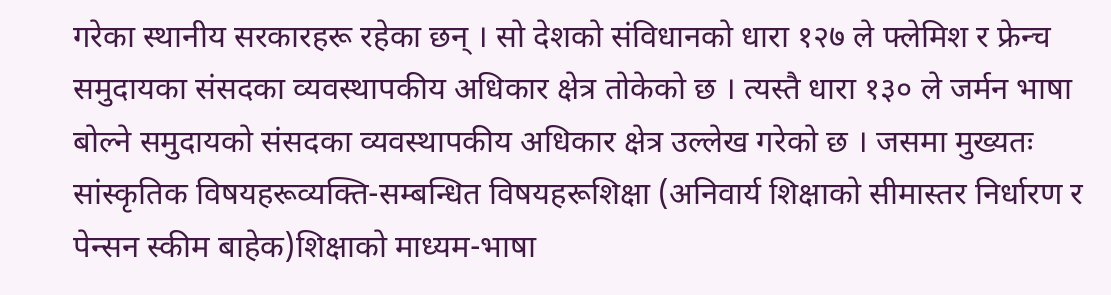गरेका स्थानीय सरकारहरू रहेका छन् । सो देशको संविधानको धारा १२७ ले फ्लेमिश र फ्रेन्च समुदायका संसदका व्यवस्थापकीय अधिकार क्षेत्र तोकेको छ । त्यस्तै धारा १३० ले जर्मन भाषा बोल्ने समुदायको संसदका व्यवस्थापकीय अधिकार क्षेत्र उल्लेख गरेको छ । जसमा मुख्यतः सांस्कृतिक विषयहरूव्यक्ति-सम्बन्धित विषयहरूशिक्षा (अनिवार्य शिक्षाको सीमास्तर निर्धारण र पेन्सन स्कीम बाहेक)शिक्षाको माध्यम-भाषा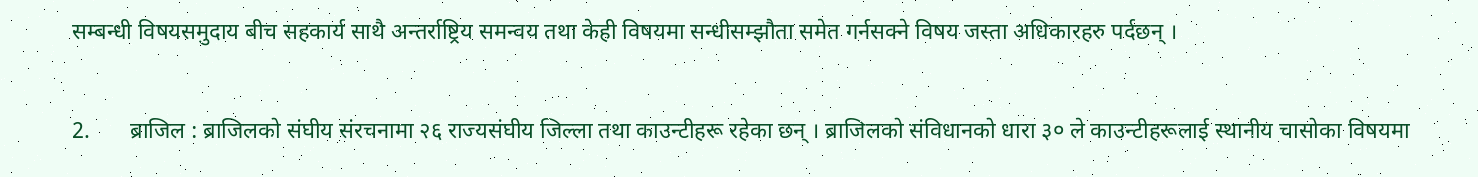सम्बन्धी विषयसमुदाय बीच सहकार्य साथै अन्तर्राष्ट्रिय समन्वय तथा केही विषयमा सन्धीसम्झौता समेत गर्नसक्ने विषय जस्ता अधिकारहरु पर्दछन् ।

2.       ब्राजिल : ब्राजिलको संघीय संरचनामा २६ राज्यसंघीय जिल्ला तथा काउन्टीहरू रहेका छन् । ब्राजिलको संविधानको धारा ३० ले काउन्टीहरूलाई स्थानीय चासोका विषयमा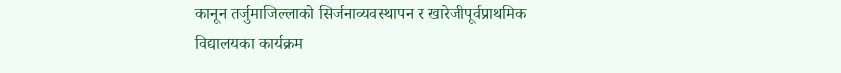कानून तर्जुमाजिल्लाको सिर्जनाव्यवस्थापन र खारेजीपूर्वप्राथमिक विद्यालयका कार्यक्रम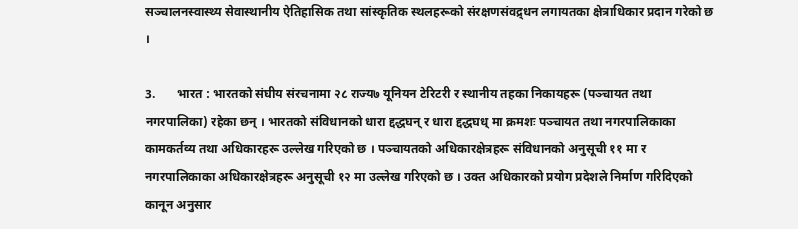सञ्चालनस्वास्थ्य सेवास्थानीय ऐतिहासिक तथा सांस्कृतिक स्थलहरूको संरक्षणसंवद्र्धन लगायतका क्षेत्राधिकार प्रदान गरेको छ ।

3.       भारत : भारतको संघीय संरचनामा २८ राज्य७ यूनियन टेरिटरी र स्थानीय तहका निकायहरू (पञ्चायत तथा नगरपालिका) रहेका छन् । भारतको संविधानको धारा द्दद्धघन् र धारा द्दद्धघध् मा क्रमशः पञ्चायत तथा नगरपालिकाका कामकर्तव्य तथा अधिकारहरू उल्लेख गरिएको छ । पञ्चायतको अधिकारक्षेत्रहरू संविधानको अनुसूची ११ मा र नगरपालिकाका अधिकारक्षेत्रहरू अनुसूची १२ मा उल्लेख गरिएको छ । उक्त अधिकारको प्रयोग प्रदेशले निर्माण गरिदिएको कानून अनुसार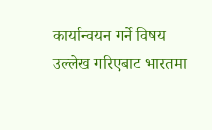कार्यान्वयन गर्ने विषय उल्लेख गरिएबाट भारतमा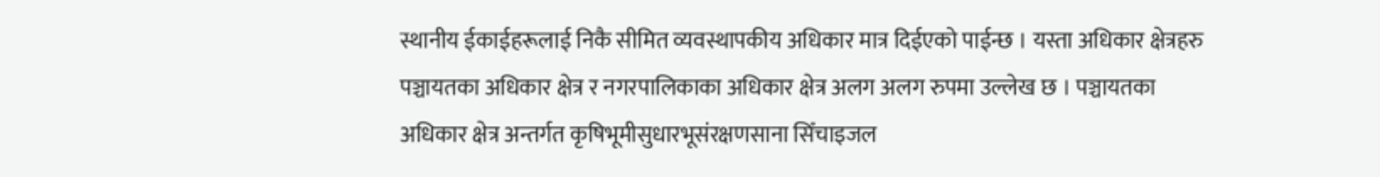स्थानीय ईकाईहरूलाई निकै सीमित व्यवस्थापकीय अधिकार मात्र दिईएको पाईन्छ । यस्ता अधिकार क्षेत्रहरु पञ्चायतका अधिकार क्षेत्र र नगरपालिकाका अधिकार क्षेत्र अलग अलग रुपमा उल्लेख छ । पञ्चायतका अधिकार क्षेत्र अन्तर्गत कृषिभूमीसुधारभूसंरक्षणसाना सिँचाइजल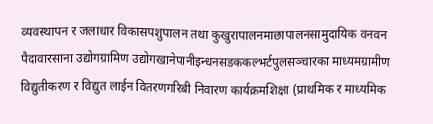व्यवस्थापन र जलाधार विकासपशुपालन तथा कुखुरापालनमाछापालनसामुदायिक वनवन पैदावारसाना उद्योगग्रामिण उद्योगखानेपानीइन्धनसडककल्भर्टपुलसञ्चारका माध्यमग्रामीण विद्युतीकरण र विद्युत लाईन वितरणगरिबी निवारण कार्यक्रमशिक्षा (प्राथमिक र माध्यमिक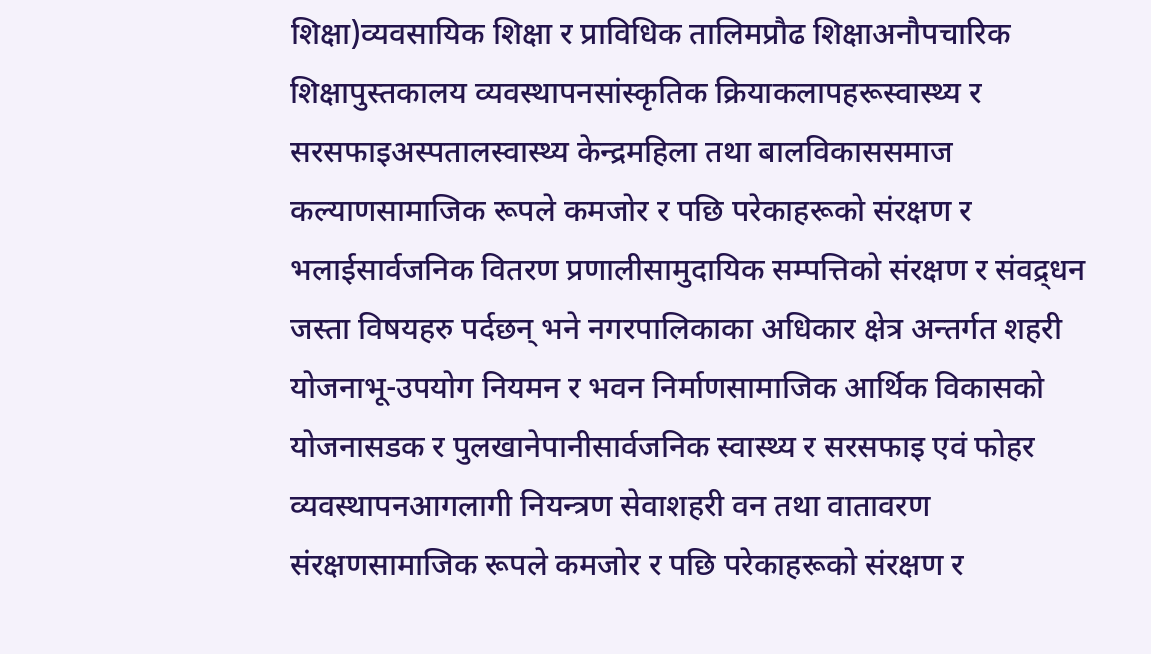शिक्षा)व्यवसायिक शिक्षा र प्राविधिक तालिमप्रौढ शिक्षाअनौपचारिक शिक्षापुस्तकालय व्यवस्थापनसांस्कृतिक क्रियाकलापहरूस्वास्थ्य र सरसफाइअस्पतालस्वास्थ्य केन्द्रमहिला तथा बालविकाससमाज कल्याणसामाजिक रूपले कमजोर र पछि परेकाहरूको संरक्षण र भलाईसार्वजनिक वितरण प्रणालीसामुदायिक सम्पत्तिको संरक्षण र संवद्र्धन जस्ता विषयहरु पर्दछन् भने नगरपालिकाका अधिकार क्षेत्र अन्तर्गत शहरी योजनाभू-उपयोग नियमन र भवन निर्माणसामाजिक आर्थिक विकासको योजनासडक र पुलखानेपानीसार्वजनिक स्वास्थ्य र सरसफाइ एवं फोहर व्यवस्थापनआगलागी नियन्त्रण सेवाशहरी वन तथा वातावरण संरक्षणसामाजिक रूपले कमजोर र पछि परेकाहरूको संरक्षण र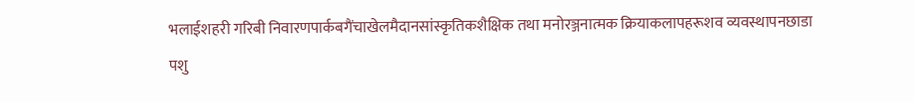भलाईशहरी गरिबी निवारणपार्कबगैंचाखेलमैदानसांस्कृतिकशैक्षिक तथा मनोरञ्जनात्मक क्रियाकलापहरूशव व्यवस्थापनछाडा पशु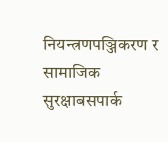नियन्त्रणपञ्जिकरण र सामाजिक सुरक्षाबसपार्क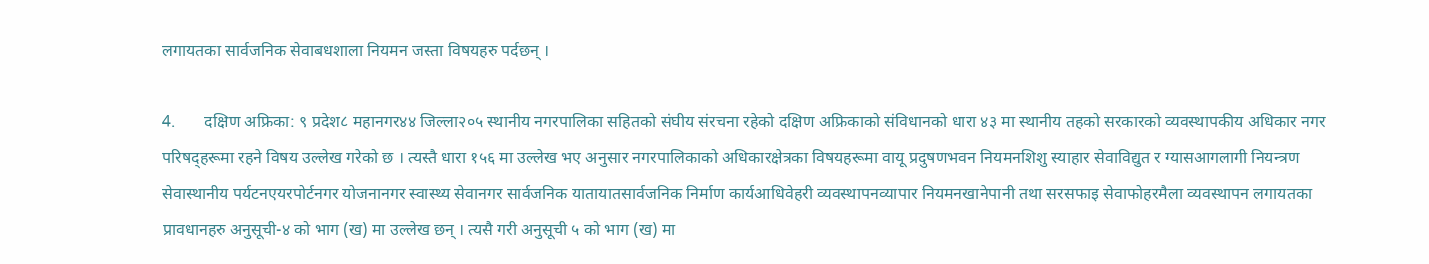लगायतका सार्वजनिक सेवाबधशाला नियमन जस्ता विषयहरु पर्दछन् ।

4.       दक्षिण अफ्रिका: ९ प्रदेश८ महानगर४४ जिल्ला२०५ स्थानीय नगरपालिका सहितको संघीय संरचना रहेको दक्षिण अफ्रिकाको संविधानको धारा ४३ मा स्थानीय तहको सरकारको व्यवस्थापकीय अधिकार नगर परिषद्हरूमा रहने विषय उल्लेख गरेको छ । त्यस्तै धारा १५६ मा उल्लेख भए अनुसार नगरपालिकाको अधिकारक्षेत्रका विषयहरूमा वायू प्रदुषणभवन नियमनशिशु स्याहार सेवाविद्युत र ग्यासआगलागी नियन्त्रण सेवास्थानीय पर्यटनएयरपोर्टनगर योजनानगर स्वास्थ्य सेवानगर सार्वजनिक यातायातसार्वजनिक निर्माण कार्यआधिवेहरी व्यवस्थापनव्यापार नियमनखानेपानी तथा सरसफाइ सेवाफोहरमैला व्यवस्थापन लगायतका प्रावधानहरु अनुसूची-४ को भाग (ख) मा उल्लेख छन् । त्यसै गरी अनुसूची ५ को भाग (ख) मा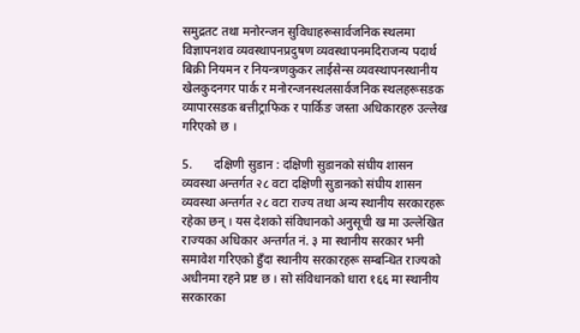समुद्रतट तथा मनोरन्जन सुविधाहरूसार्वजनिक स्थलमा विज्ञापनशव व्यवस्थापनप्रदुषण व्यवस्थापनमदिराजन्य पदार्थ बिक्री नियमन र नियन्त्रणकुकर लाईसेन्स व्यवस्थापनस्थानीय खेलकुदनगर पार्क र मनोरन्जनस्थलसार्वजनिक स्थलहरूसडक व्यापारसडक बत्तीट्राफिक र पार्किङ जस्ता अधिकारहरु उल्लेख गरिएको छ ।

5.       दक्षिणी सुडान : दक्षिणी सुडानको संघीय शासन व्यवस्था अन्तर्गत २८ वटा दक्षिणी सुडानको संघीय शासन व्यवस्था अन्तर्गत २८ वटा राज्य तथा अन्य स्थानीय सरकारहरू रहेका छन् । यस देशको संविधानको अनुसूची ख मा उल्लेखित राज्यका अधिकार अन्तर्गत नं. ३ मा स्थानीय सरकार भनी समावेश गरिएको हुँदा स्थानीय सरकारहरू सम्बन्धित राज्यको अधीनमा रहने प्रष्ट छ । सो संविधानको धारा १६६ मा स्थानीय सरकारका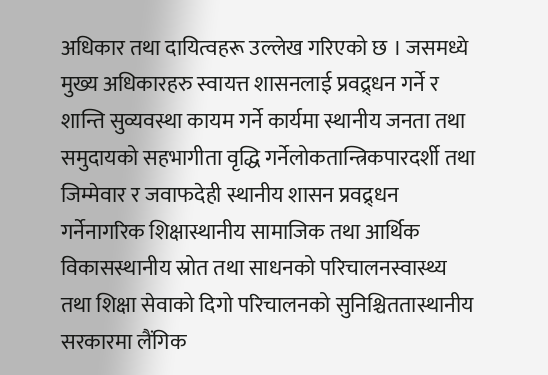अधिकार तथा दायित्वहरू उल्लेख गरिएको छ । जसमध्ये मुख्य अधिकारहरु स्वायत्त शासनलाई प्रवद्र्धन गर्ने र शान्ति सुव्यवस्था कायम गर्ने कार्यमा स्थानीय जनता तथा समुदायको सहभागीता वृद्धि गर्नेलोकतान्त्रिकपारदर्शी तथा जिम्मेवार र जवाफदेही स्थानीय शासन प्रवद्र्धन गर्नेनागरिक शिक्षास्थानीय सामाजिक तथा आर्थिक विकासस्थानीय स्रोत तथा साधनको परिचालनस्वास्थ्य तथा शिक्षा सेवाको दिगो परिचालनको सुनिश्चिततास्थानीय सरकारमा लैंगिक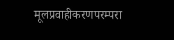मूलप्रवाहीकरणपरम्परा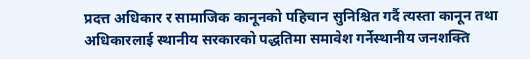प्रदत्त अधिकार र सामाजिक कानूनको पहिचान सुनिश्चित गर्दै त्यस्ता कानून तथा अधिकारलाई स्थानीय सरकारको पद्धतिमा समावेश गर्नेस्थानीय जनशक्ति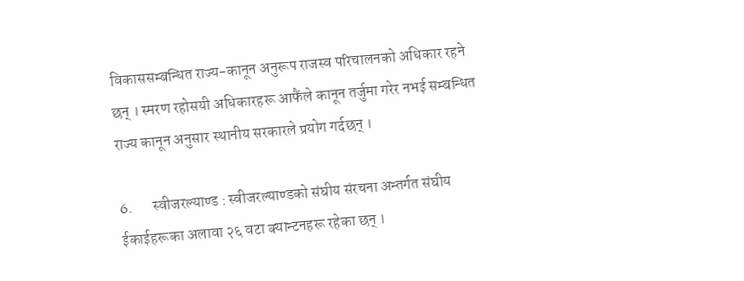विकाससम्बन्धित राज्य-कानून अनुरूप राजस्व परिचालनको अधिकार रहने छन् । स्मरण रहोसयी अधिकारहरू आफैंले कानून तर्जुमा गरेर नभई सम्बन्धित राज्य कानून अनुसार स्थानीय सरकारले प्रयोग गर्दछन् ।

6.       स्वीजरल्याण्ड : स्वीजरल्याण्डको संघीय संरचना अन्तर्गत संघीय ईकाईहरूका अलावा २६ वटा क्यान्टनहरू रहेका छन् ।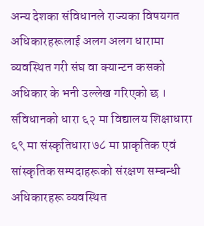अन्य देशका संविधानले राज्यका विषयगत अधिकारहरूलाई अलग अलग धारामा व्यवस्थित गरी संघ वा क्यान्टन कसको अधिकार के भनी उल्लेख गरिएको छ । संविधानको धारा ६२ मा विद्यालय शिक्षाधारा ६९ मा संस्कृतिधारा ७८ मा प्राकृतिक एवं सांस्कृतिक सम्पदाहरूको संरक्षण सम्बन्धी अधिकारहरू व्यवस्थित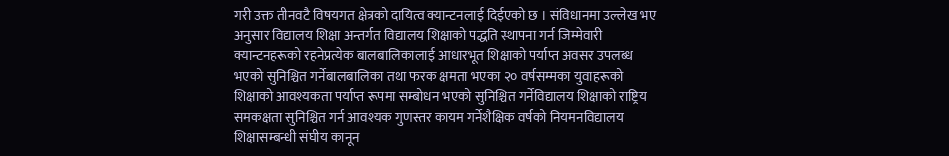गरी उक्त तीनवटै विषयगत क्षेत्रको दायित्व क्यान्टनलाई दिईएको छ । संविधानमा उल्लेख भए अनुसार विद्यालय शिक्षा अन्तर्गत विद्यालय शिक्षाको पद्धति स्थापना गर्न जिम्मेवारी क्यान्टनहरूको रहनेप्रत्येक बालबालिकालाई आधारभूत शिक्षाको पर्याप्त अवसर उपलब्ध भएको सुनिश्चित गर्नेबालबालिका तथा फरक क्षमता भएका २० वर्षसम्मका युवाहरूको शिक्षाको आवश्यकता पर्याप्त रूपमा सम्बोधन भएको सुनिश्चित गर्नेविद्यालय शिक्षाको राष्ट्रिय समकक्षता सुनिश्चित गर्न आवश्यक गुणस्तर कायम गर्नेशैक्षिक वर्षको नियमनविद्यालय शिक्षासम्बन्धी संघीय कानून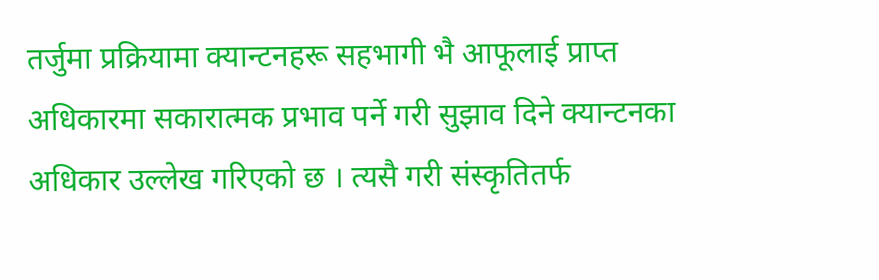तर्जुमा प्रक्रियामा क्यान्टनहरू सहभागी भै आफूलाई प्राप्त अधिकारमा सकारात्मक प्रभाव पर्ने गरी सुझाव दिने क्यान्टनका अधिकार उल्लेख गरिएको छ । त्यसै गरी संस्कृतितर्फ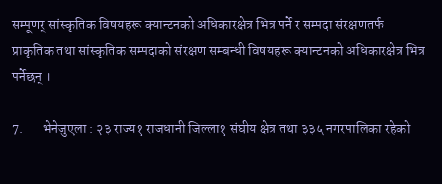सम्पूणर् सांस्कृतिक विषयहरू क्यान्टनको अधिकारक्षेत्र भित्र पर्ने र सम्पदा संरक्षणतर्फ प्राकृतिक तथा सांस्कृतिक सम्पदाको संरक्षण सम्बन्धी विषयहरू क्यान्टनको अधिकारक्षेत्र भित्र पर्नेछन् ।

7.       भेनेजुएला : २३ राज्य१ राजधानी जिल्ला१ संघीय क्षेत्र तथा ३३५ नगरपालिका रहेको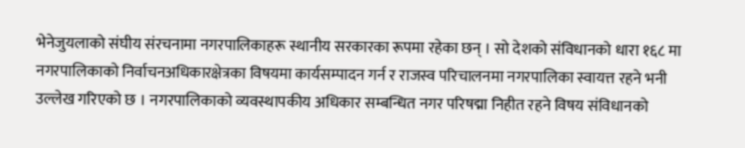भेनेजुयलाको संघीय संरचनामा नगरपालिकाहरू स्थानीय सरकारका रूपमा रहेका छन् । सो देशको संविधानको धारा १६८ मा नगरपालिकाको निर्वाचनअधिकारक्षेत्रका विषयमा कार्यसम्पादन गर्न र राजस्व परिचालनमा नगरपालिका स्वायत्त रहने भनी उल्लेख गरिएको छ । नगरपालिकाको व्यवस्थापकीय अधिकार सम्बन्धित नगर परिषद्मा निहीत रहने विषय संविधानको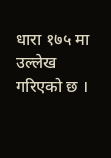धारा १७५ मा उल्लेख गरिएको छ ।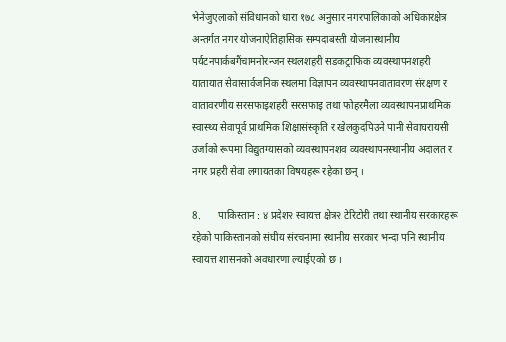भेनेजुएलाको संविधानको धारा १७८ अनुसार नगरपालिकाको अधिकारक्षेत्र अन्तर्गत नगर योजनाऐतिहासिक सम्पदाबस्ती योजनास्थानीय पर्यटनपार्कबगैंचामनोरन्जन स्थलशहरी सडकट्राफिक व्यवस्थापनशहरी यातायात सेवासार्वजनिक स्थलमा विज्ञापन व्यवस्थापनवातावरण संरक्षण र वातावरणीय सरसफाइशहरी सरसफाइ तथा फोहरमैला व्यवस्थापनप्राथमिक स्वास्थ्य सेवापूर्व प्राथमिक शिक्षासंस्कृति र खेलकुदपिउने पानी सेवाघरायसी उर्जाको रूपमा विद्युतग्यासको व्यवस्थापनशव व्यवस्थापनस्थानीय अदालत र नगर प्रहरी सेवा लगायतका विषयहरू रहेका छन् ।

8.       पाकिस्तान : ४ प्रदेश२ स्वायत्त क्षेत्र२ टेरिटोरी तथा स्थानीय सरकारहरू रहेको पाकिस्तानको संघीय संरचनामा स्थानीय सरकार भन्दा पनि स्थानीय स्वायत्त शासनको अवधारणा ल्याईएको छ ।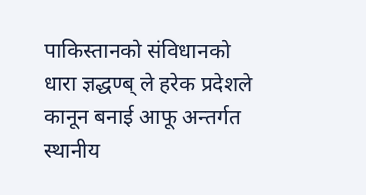पाकिस्तानको संविधानको धारा ज्ञद्धण्ब् ले हरेक प्रदेशले कानून बनाई आफू अन्तर्गत स्थानीय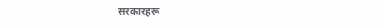सरकारहरू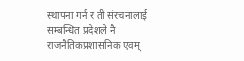स्थापना गर्न र ती संरचनालाई सम्बन्धित प्रदेशले नै राजनैतिकप्रशासनिक एवम्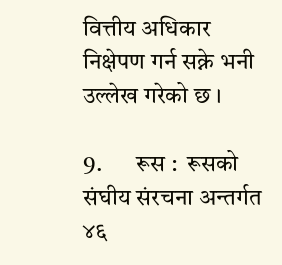वित्तीय अधिकार निक्षेपण गर्न सक्ने भनी उल्लेख गरेको छ ।

9.       रूस :  रूसको संघीय संरचना अन्तर्गत ४६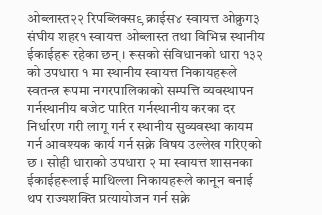ओब्लास्त२२ रिपब्लिक्स९ क्राईस४ स्वायत्त ओक्रुग३ संघीय शहर१ स्वायत्त ओब्लास्त तथा विभिन्न स्थानीय ईकाईहरू रहेका छन् । रूसको संविधानको धारा १३२ को उपधारा १ मा स्थानीय स्वायत्त निकायहरूले स्वतन्त्र रूपमा नगरपालिकाको सम्पत्ति व्यवस्थापन गर्नस्थानीय बजेट पारित गर्नस्थानीय करका दर निर्धारण गरी लागू गर्न र स्थानीय सुव्यवस्था कायम गर्न आवश्यक कार्य गर्न सक्ने विषय उल्लेख गरिएको छ । सोही धाराको उपधारा २ मा स्वायत्त शासनका ईकाईहरूलाई माथिल्ला निकायहरूले कानून बनाई थप राज्यशक्ति प्रत्यायोजन गर्न सक्ने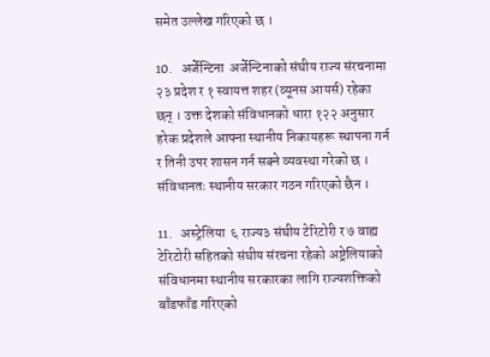समेत उल्लेख गरिएको छ ।

10.   अर्जेन्टिना  अर्जेन्टिनाको संघीय राज्य संरचनामा २३ प्रदेश र १ स्वायत्त शहर (व्यूनस आयर्स) रहेका छन् । उक्त देशको संविधानको धारा १२२ अनुसार हरेक प्रदेशले आफ्ना स्थानीय निकायहरू स्थापना गर्न र तिनी उपर शासन गर्न सक्ने व्यवस्था गरेको छ । संविधानतः स्थानीय सरकार गठन गरिएको छैन ।

11.   अस्ट्रेलिया  ६ राज्य३ संघीय टेरिटोरी र ७ वाह्य टेरिटोरी सहितको संघीय संरचना रहेको अष्ट्रेलियाको संविधानमा स्थानीय सरकारका लागि राज्यशक्तिको बाँडफाँड गरिएको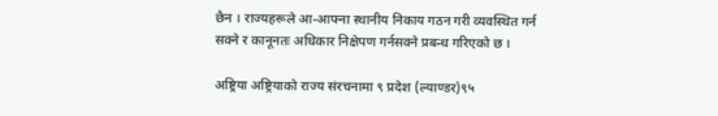छैन । राज्यहरूले आ-आफ्ना स्थानीय निकाय गठन गरी व्यवस्थित गर्न सक्ने र कानूनतः अधिकार निक्षेपण गर्नसक्ने प्रबन्ध गरिएको छ ।

अष्ट्रिया अष्ट्रियाको राज्य संरचनामा ९ प्रदेश (ल्याण्डर)९५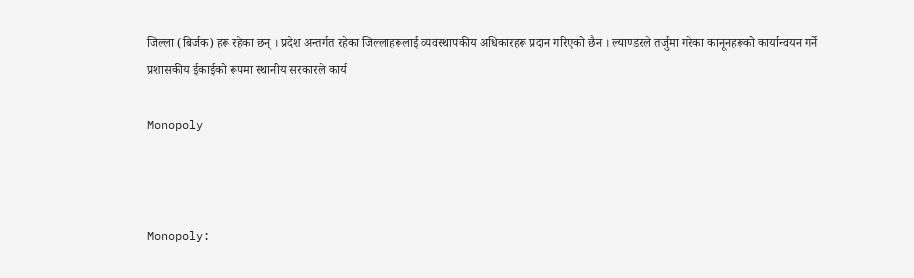जिल्ला (बिर्जक) हरू रहेका छन् । प्रदेश अन्तर्गत रहेका जिल्लाहरूलाई व्यवस्थापकीय अधिकारहरू प्रदान गरिएको छैन । ल्याण्डरले तर्जुमा गरेका कानूनहरूको कार्यान्वयन गर्ने प्रशासकीय ईकाईको रूपमा स्थानीय सरकारले कार्य

Monopoly



Monopoly: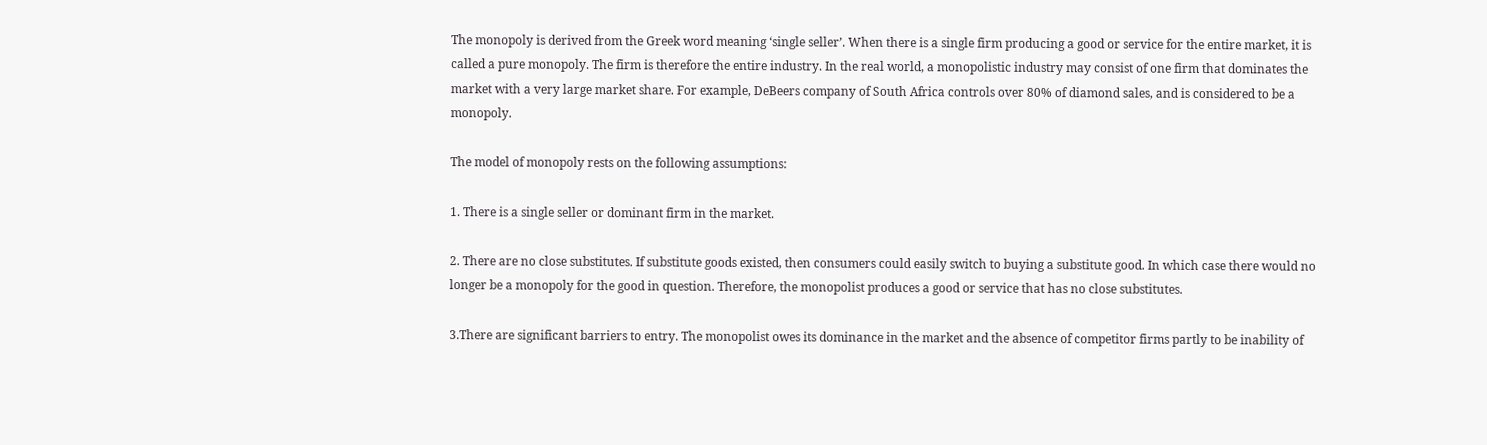The monopoly is derived from the Greek word meaning ‘single seller’. When there is a single firm producing a good or service for the entire market, it is called a pure monopoly. The firm is therefore the entire industry. In the real world, a monopolistic industry may consist of one firm that dominates the market with a very large market share. For example, DeBeers company of South Africa controls over 80% of diamond sales, and is considered to be a monopoly.

The model of monopoly rests on the following assumptions:

1. There is a single seller or dominant firm in the market.

2. There are no close substitutes. If substitute goods existed, then consumers could easily switch to buying a substitute good. In which case there would no longer be a monopoly for the good in question. Therefore, the monopolist produces a good or service that has no close substitutes.

3.There are significant barriers to entry. The monopolist owes its dominance in the market and the absence of competitor firms partly to be inability of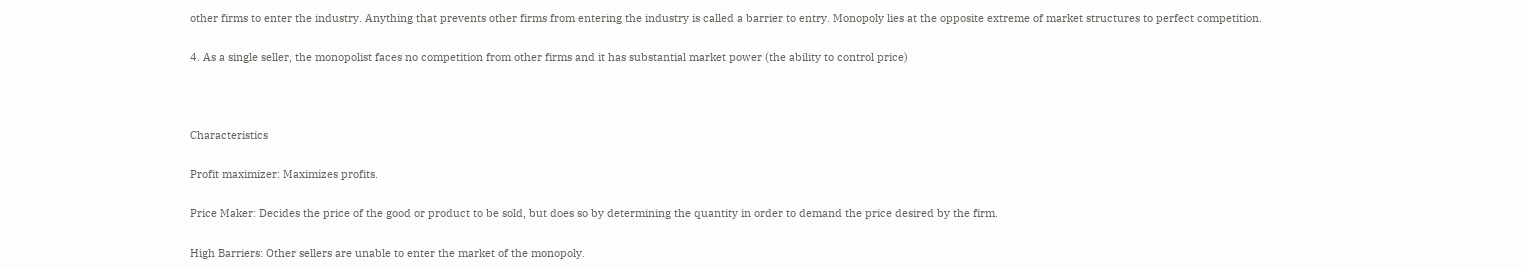other firms to enter the industry. Anything that prevents other firms from entering the industry is called a barrier to entry. Monopoly lies at the opposite extreme of market structures to perfect competition.

4. As a single seller, the monopolist faces no competition from other firms and it has substantial market power (the ability to control price)



Characteristics

Profit maximizer: Maximizes profits.

Price Maker: Decides the price of the good or product to be sold, but does so by determining the quantity in order to demand the price desired by the firm.

High Barriers: Other sellers are unable to enter the market of the monopoly.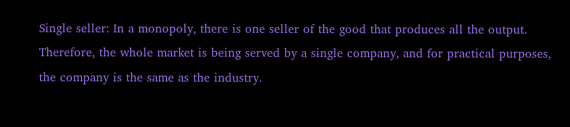Single seller: In a monopoly, there is one seller of the good that produces all the output. Therefore, the whole market is being served by a single company, and for practical purposes, the company is the same as the industry.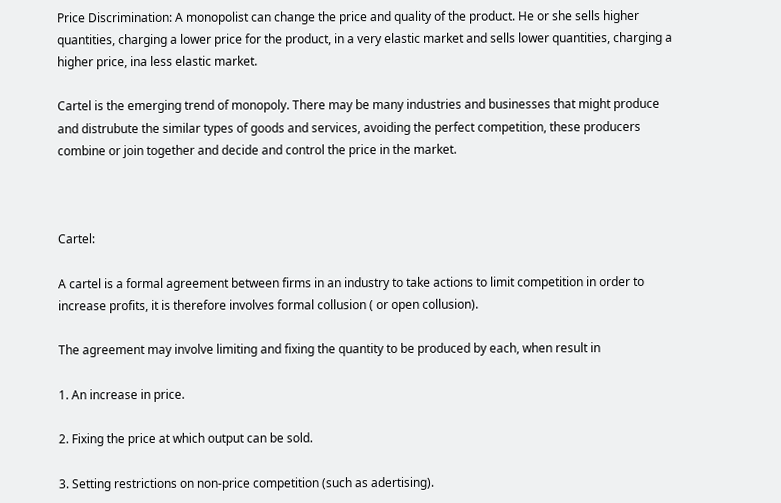Price Discrimination: A monopolist can change the price and quality of the product. He or she sells higher quantities, charging a lower price for the product, in a very elastic market and sells lower quantities, charging a higher price, ina less elastic market.

Cartel is the emerging trend of monopoly. There may be many industries and businesses that might produce and distrubute the similar types of goods and services, avoiding the perfect competition, these producers combine or join together and decide and control the price in the market.



Cartel:

A cartel is a formal agreement between firms in an industry to take actions to limit competition in order to increase profits, it is therefore involves formal collusion ( or open collusion).

The agreement may involve limiting and fixing the quantity to be produced by each, when result in

1. An increase in price.

2. Fixing the price at which output can be sold.

3. Setting restrictions on non-price competition (such as adertising).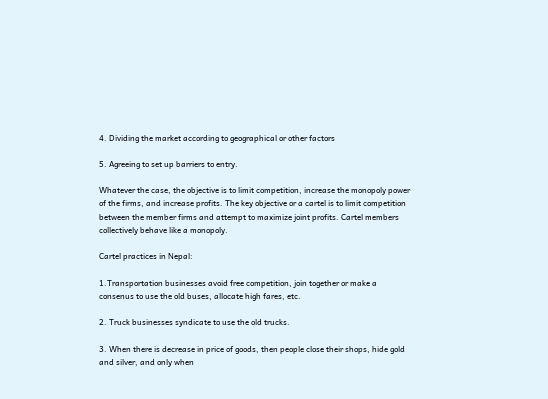4. Dividing the market according to geographical or other factors

5. Agreeing to set up barriers to entry.

Whatever the case, the objective is to limit competition, increase the monopoly power of the firms, and increase profits. The key objective or a cartel is to limit competition between the member firms and attempt to maximize joint profits. Cartel members collectively behave like a monopoly.

Cartel practices in Nepal:

1.Transportation businesses avoid free competition, join together or make a consenus to use the old buses, allocate high fares, etc.

2. Truck businesses syndicate to use the old trucks.

3. When there is decrease in price of goods, then people close their shops, hide gold and silver, and only when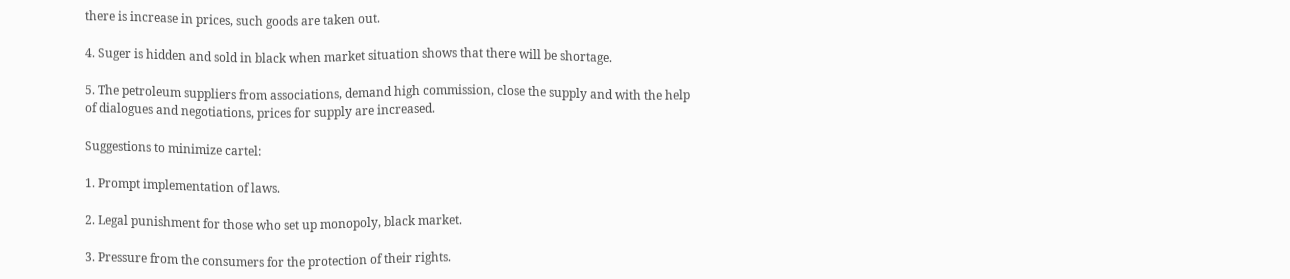there is increase in prices, such goods are taken out.

4. Suger is hidden and sold in black when market situation shows that there will be shortage.

5. The petroleum suppliers from associations, demand high commission, close the supply and with the help of dialogues and negotiations, prices for supply are increased.

Suggestions to minimize cartel:

1. Prompt implementation of laws.

2. Legal punishment for those who set up monopoly, black market.

3. Pressure from the consumers for the protection of their rights.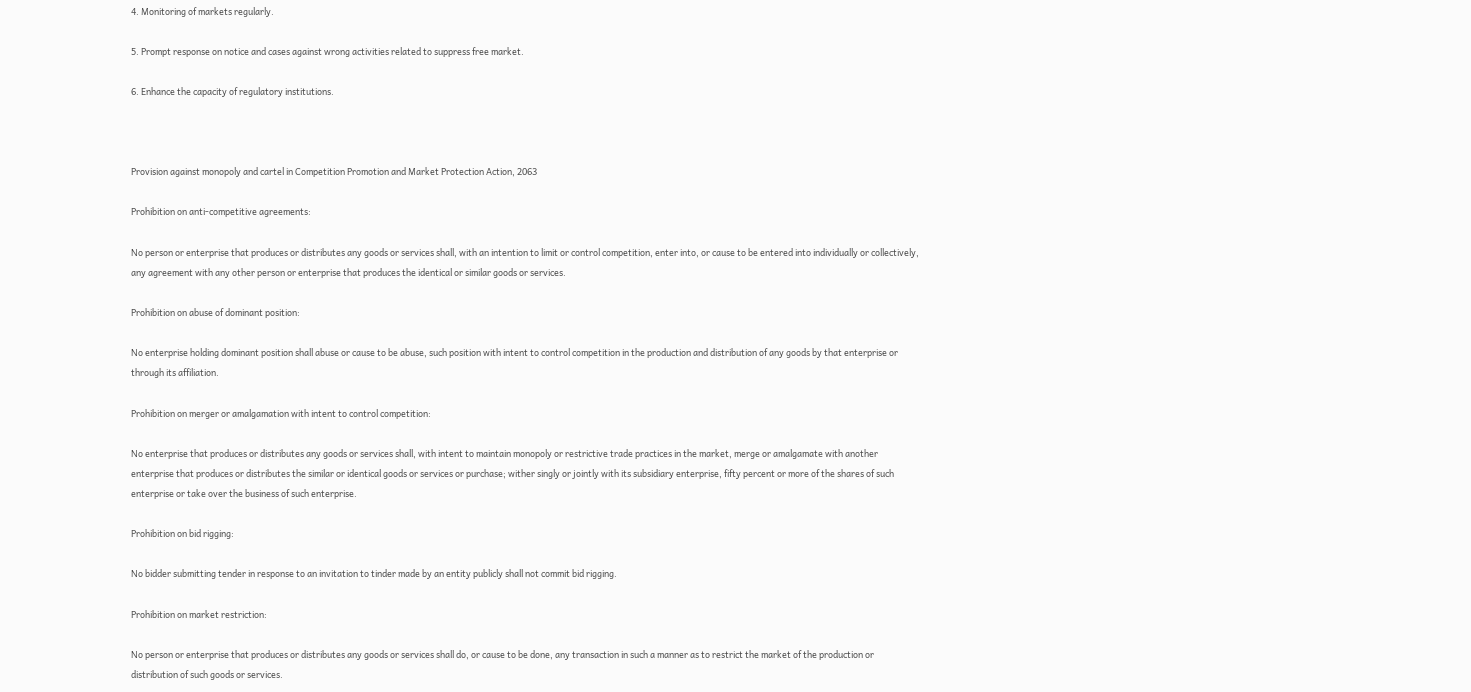4. Monitoring of markets regularly.

5. Prompt response on notice and cases against wrong activities related to suppress free market.

6. Enhance the capacity of regulatory institutions.



Provision against monopoly and cartel in Competition Promotion and Market Protection Action, 2063

Prohibition on anti-competitive agreements:

No person or enterprise that produces or distributes any goods or services shall, with an intention to limit or control competition, enter into, or cause to be entered into individually or collectively, any agreement with any other person or enterprise that produces the identical or similar goods or services.

Prohibition on abuse of dominant position:

No enterprise holding dominant position shall abuse or cause to be abuse, such position with intent to control competition in the production and distribution of any goods by that enterprise or through its affiliation.

Prohibition on merger or amalgamation with intent to control competition:

No enterprise that produces or distributes any goods or services shall, with intent to maintain monopoly or restrictive trade practices in the market, merge or amalgamate with another enterprise that produces or distributes the similar or identical goods or services or purchase; wither singly or jointly with its subsidiary enterprise, fifty percent or more of the shares of such enterprise or take over the business of such enterprise.

Prohibition on bid rigging:

No bidder submitting tender in response to an invitation to tinder made by an entity publicly shall not commit bid rigging.

Prohibition on market restriction:

No person or enterprise that produces or distributes any goods or services shall do, or cause to be done, any transaction in such a manner as to restrict the market of the production or distribution of such goods or services.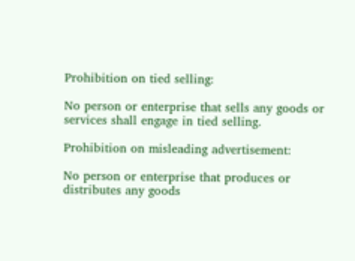Prohibition on tied selling:

No person or enterprise that sells any goods or services shall engage in tied selling.

Prohibition on misleading advertisement:

No person or enterprise that produces or distributes any goods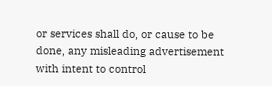or services shall do, or cause to be done, any misleading advertisement with intent to control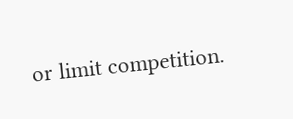or limit competition.